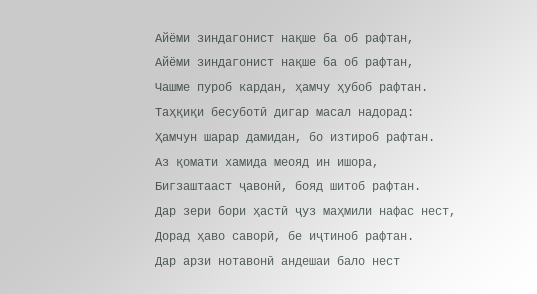Айёми зиндагонист нақше ба об рафтан,
Айёми зиндагонист нақше ба об рафтан,
Чашме пуроб кардан, ҳамчу ҳубоб рафтан.
Таҳқиқи бесуботӣ дигар масал надорад:
Ҳамчун шарар дамидан, бо изтироб рафтан.
Аз қомати хамида меояд ин ишора,
Бигзаштааст ҷавонӣ, бояд шитоб рафтан.
Дар зери бори ҳастӣ ҷуз маҳмили нафас нест,
Дорад ҳаво саворӣ, бе иҷтиноб рафтан.
Дар арзи нотавонӣ андешаи бало нест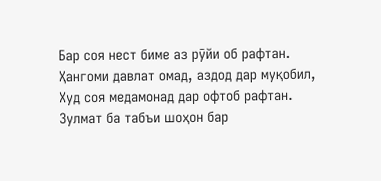Бар соя нест биме аз рӯйи об рафтан.
Ҳангоми давлат омад, аздод дар муқобил,
Худ соя медамонад дар офтоб рафтан.
Зулмат ба табъи шоҳон бар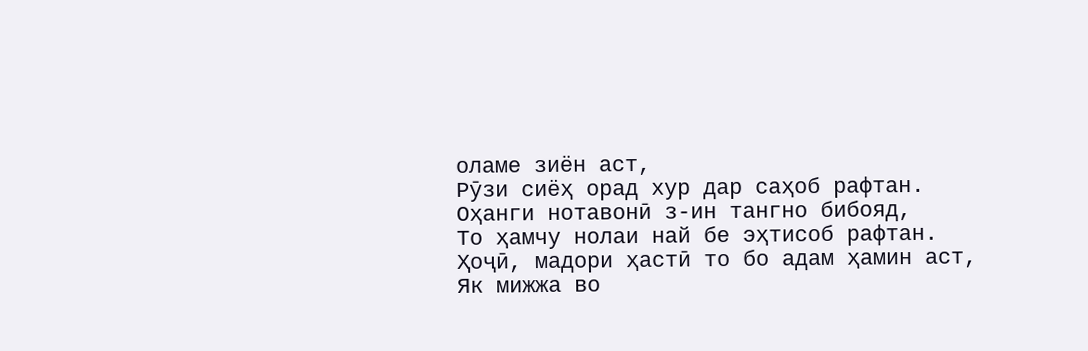оламе зиён аст,
Рӯзи сиёҳ орад хур дар саҳоб рафтан.
Оҳанги нотавонӣ з-ин тангно бибояд,
То ҳамчу нолаи най бе эҳтисоб рафтан.
Ҳоҷӣ, мадори ҳастӣ то бо адам ҳамин аст,
Як мижжа во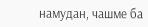намудан, чашме ба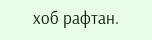хоб рафтан.